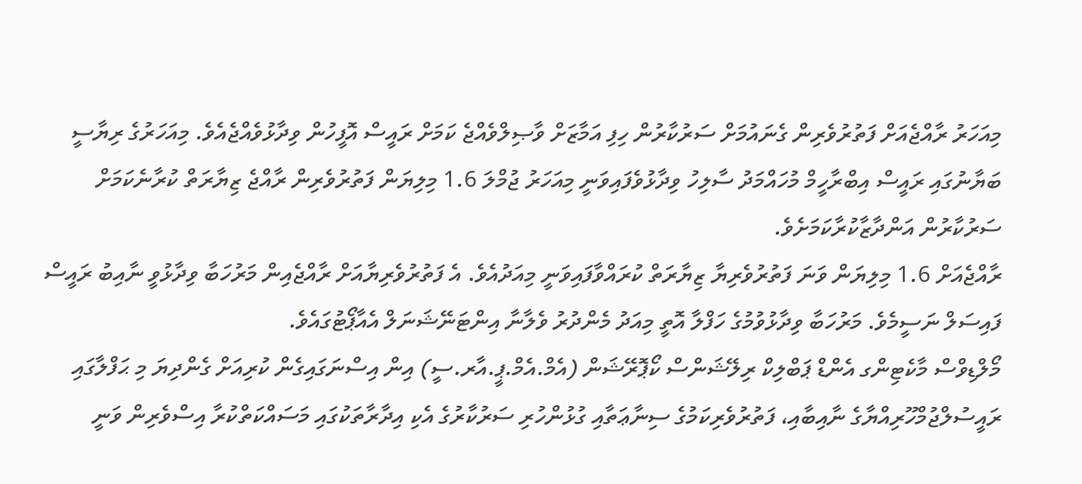މިއަހަރު ރާއްޖެއަށް ފަތުރުވެރިން ގެނައުމަށް ސަރުކާރުން ހިފި އަމާޒަށް ވާޞިލްވެއްޖެ ކަމަށް ރައީސް އޮފީހުން ވިދާޅުވެއްޖެއެވެ. މިއަހަރުގެ ރިޔާސީ ބަޔާނުގައި ރައީސް އިބްރާހީމް މުހައްމަދު ސާލިހު ވިދާޅުވެފައިވަނީ މިއަހަރު ޖުމްލަ 1.6 މިލިޔަން ފަތުރުވެރިން ރާއްޖެ ޒިޔާރަތް ކުރާނެކަމަށް ސަރުކާރުން އަންދާޒާކުރާކަމަށެވެ.
ރާއްޖެއަށް 1.6 މިލިޔަން ވަނަ ފަތުރުވެރިޔާ ޒިޔާރަތް ކުރައްވާފައިވަނީ މިއަދުއެވެ. އެ ފަތުރުވެރިޔާއަށް ރާއްޖެއިން މަރުހަބާ ވިދާޅުވީ ނާއިބު ރައީސް ފައިސަލް ނަސީމެވެ. މަރުހަބާ ވިދާޅުވުމުގެ ހަފްލާ އޮތީ މިއަދު މެންދުރު ވެލާނާ އިންޓަނޭޝަނަލް އެއާޕޯޓުގައެވެ.
މޯލްޑިވްސް މާކެޓިންގ އެންޑް ޕަބްލިކް ރިލޭޝަންސް ކޯޕޮރޭޝަން (އެމް.އެމް.ޕީ.އާރ.ސީ) އިން އިސްނަގައިގެން ކުރިއަށް ގެންދިޔަ މި ޙަފްލާގައި ރައީސުލްޖުމްހޫރިއްޔާގެ ނާއިބާއި، ފަތުރުވެރިކަމުގެ ސިނާޢަތާއި ގުޅުންހުރި ސަރުކާރުގެ އެކި އިދާރާތަކުގައި މަސައްކަތްކުރާ އިސްވެރިން ވަނީ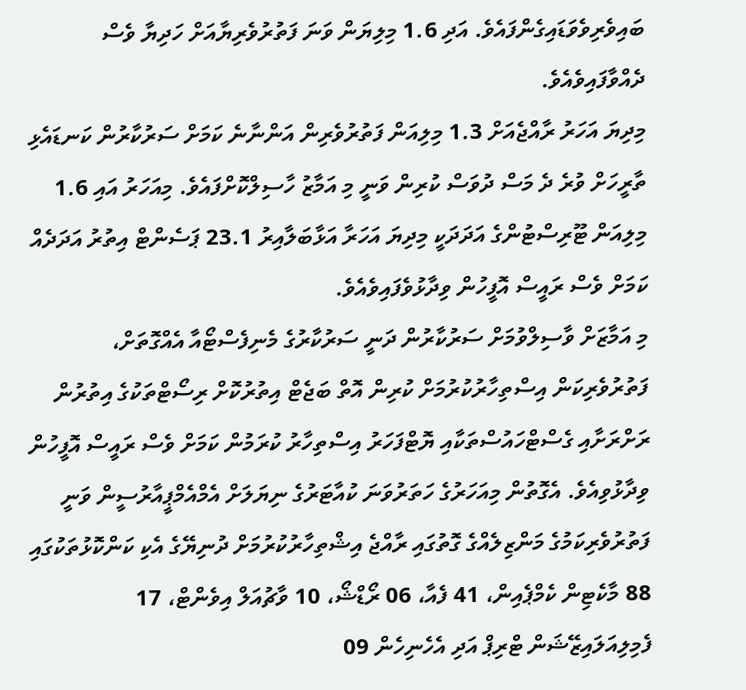ބައިވެރިވެވަޑައިގެންފައެވެ. އަދި 1.6 މިލިޔަން ވަނަ ފަތުރުވެރިޔާއަށް ހަދިޔާ ވެސް ދެއްވާފައިވެއެވެ.
މިދިޔަ އަހަރު ރާއްޖެއަށް 1.3 މިލިއަން ފަތުރުވެރިން އަންނާނެ ކަމަށް ސަރުކާރުން ކަނޑައެޅި ތާރީހަށް ވުރެ ދެ މަސް ދުވަސް ކުރިން ވަނީ މި އަމާޒު ހާސިލްކޮށްފައެވެ. މިއަހަރު އައި 1.6 މިލިއަން ޓޫރިސްޓުންގެ އަދަދަކީ މިދިޔަ އަހަރާ އަޅާބަލާއިރު 23.1 ޕަސެންޓް އިތުރު އަދަދެއް ކަމަށް ވެސް ރައީސް އޮފީހުން ވިދާޅުވެފައިވެއެވެ.
މި އަމާޒަށް ވާސިލްވުމަށް ސަރުކާރުން ދަނީ ސަރުކާރުގެ މެނިފެސްޓޯއާ އެއްގޮތަށް، ފަތުރުވެރިކަން އިސްތިހާރުކުރުމަށް ކުރިން އޮތް ބަޖެޓް އިތުރުކޮށް ރިސޯޓްތަކުގެ އިތުރުން ރަށްރަށާއި ގެސްޓްހައުސްތަކާއި ޔޮޓްފަހަރު އިސްތިހާރު ކުރަމުން ކަމަށް ވެސް ރައީސް އޮފީހުން ވިދާޅުވިއެވެ. އެގޮތުން މިއަހަރުގެ ހަތަރުވަނަ ކުއާޓަރުގެ ނިޔަލަށް އެމްއެމްޕީއާރުސީން ވަނީ ފަތުރުވެރިކަމުގެ މަންޒިލެއްގެ ގޮތުގައި ރާއްޖެ އިޝްތިހާރުކުރުމަށް ދުނިޔޭގެ އެކި ކަންކޮޅުތަކުގައި 88 މާކެޓިން ކެމްޕެއިން، 41 ފެއާ، 06 ރޯޑްޝޯ، 10 ވާޗުއަލް އިވެންޓް، 17 ފެމިލިއަލައިޒޭޝަން ޓްރިޕް އަދި އެހެނިހެން 09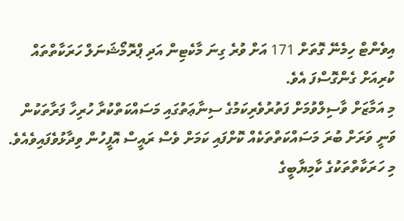އިވެންޓް ހިމެނޭ ގޮތަށް 171 އަށް ވުރެ ގިނަ މާކެޓިން އަދި ޕްރޮމޯޝަނަލް ހަރަކާތްތައް ކުރިއަށް ގެންގޮސްފަ އެވެ.
މި އަމާޒަށް ވާސިލްވުމަށް ފަތުރުވެރިކަމުގެ ސިނާޢަތުގައި މަސައްކަތްކުރާ ހުރިހާ ފަރާތަކުން ވަނީ ވަރަށް ބުރަ މަސައްކަތްތަކެއް ކޮށްފައި ކަމަށް ވެސް ރައީސް އޮފީހުން ވިދާޅުވެފައިވެއެވެ.
މި ހަރަކާތްތަކުގެ ކާމިޔާބީގެ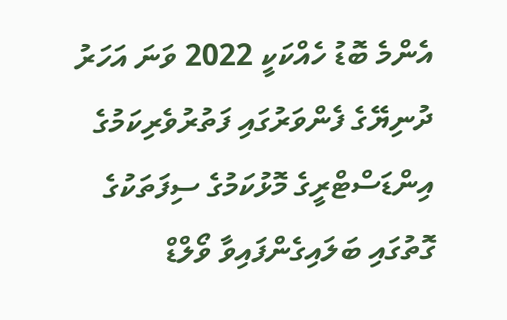އެންމެ ބޮޑު ހެއްކަކީ 2022 ވަނަ އަހަރު ދުނިޔޭގެ ފެންވަރުގައި ފަތުރުވެރިކަމުގެ އިންޑަސްޓްރީގެ މޮޅުކަމުގެ ސިފަތަކުގެ ގޮތުގައި ބަލައިގެންފައިވާ ވޯލްޑް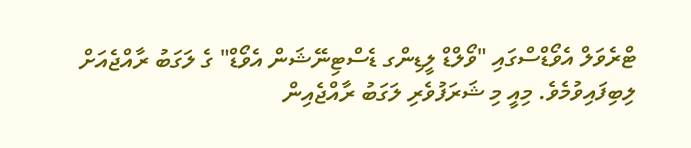ޓްރެވަލް އެވޯޑްސްގައި "ވޯލްޑް ލީޑިންގ ޑެސްޓިނޭޝަން އެވޯޑް" ގެ ލަގަބު ރާއްޖެއަށް ލިބިފައިވުމެވެ. މިއީ މި ޝަރަފުވެރި ލަގަބު ރާއްޖެއިން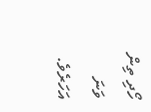ހޯދި ތިން ވަނަ އަހަރެވެ.